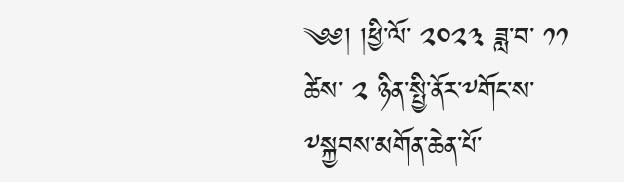༄༅། །ཕྱི་ལོ་ ༢༠༢༣ ཟླ་བ་ ༡༡ ཚེས་ ༢ ཉིན་སྤྱི་ནོར་༸གོང་ས་༸སྐྱབས་མགོན་ཆེན་པོ་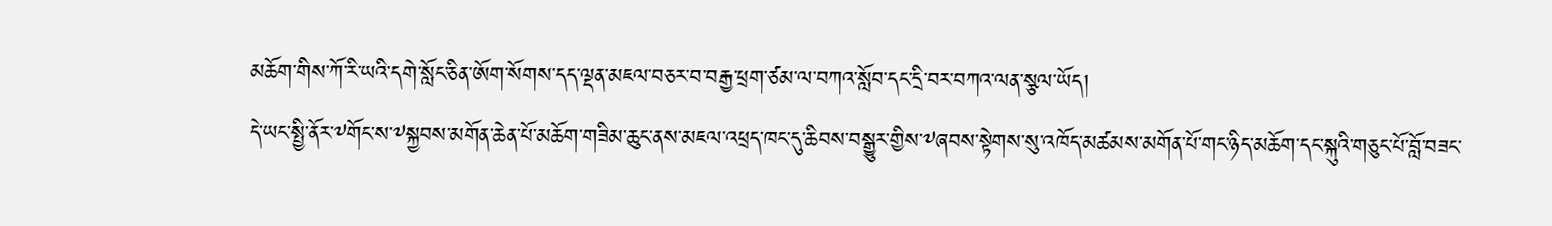མཆོག་གིས་ཀོ་རི་ཡའི་དགེ་སློང་ཅིན་ཨོག་སོགས་དད་ལྡན་མཇལ་བཅར་བ་བརྒྱ་ཕྲག་ཙམ་ལ་བཀའ་སློབ་དང་དྲི་བར་བཀའ་ལན་སྩལ་ཡོད།
དེ་ཡང་སྤྱི་ནོར་༸གོང་ས་༸སྐྱབས་མགོན་ཆེན་པོ་མཆོག་གཟིམ་ཆུང་ནས་མཇལ་འཕྲད་ཁང་དུ་ཆིབས་བསྒྱུར་གྱིས་༸ཞབས་སྟེགས་སུ་འཁོད་མཚམས་མགོན་པོ་གང་ཉིད་མཆོག་དང་སྐུའི་གཅུང་པོ་བློ་བཟང་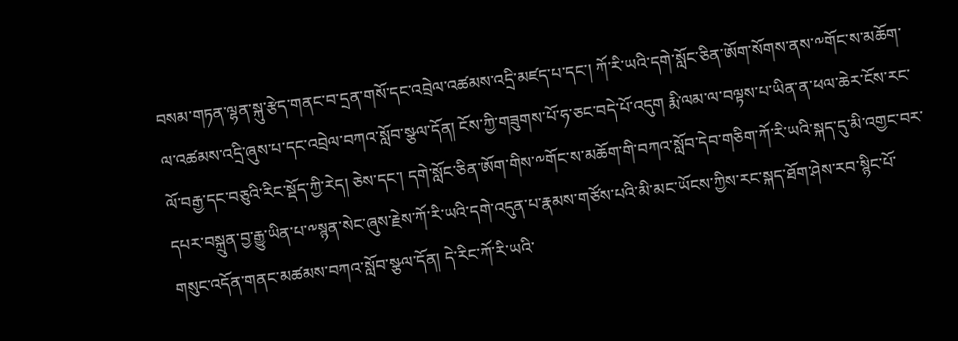བསམ་གཏན་ལྷན་སྐུ་རྩེད་གནང་བ་དྲན་གསོ་དང་འབྲེལ་འཚམས་འདྲི་མཛད་པ་དང་། ཀོ་རི་ཡའི་དགེ་སློང་ཅིན་ཨོག་སོགས་ནས་༸གོང་ས་མཆོག་ལ་འཚམས་འདྲི་ཞུས་པ་དང་འབྲེལ་བཀའ་སློབ་སྩལ་དོན། ངོས་ཀྱི་གཟུགས་པོ་ཧ་ཅང་བདེ་པོ་འདུག རྨི་ལམ་ལ་བལྟས་པ་ཡིན་ན་ཕལ་ཆེར་ངོས་རང་ལོ་བརྒྱ་དང་བཅུའི་རིང་སྡོད་ཀྱི་རེད། ཅེས་དང་། དགེ་སློང་ཅིན་ཨོག་གིས་༸གོང་ས་མཆོག་གི་བཀའ་སློབ་དེབ་གཅིག་ཀོ་རི་ཡའི་སྐད་དུ་མི་འགྱང་བར་དཔར་བསྐྲུན་བྱ་རྒྱུ་ཡིན་པ་༸སྙན་སེང་ཞུས་རྗེས་ཀོ་རི་ཡའི་དགེ་འདུན་པ་རྣམས་གཙོས་པའི་མི་མང་ཡོངས་ཀྱིས་རང་སྐད་ཐོག་ཤེས་རབ་སྙིང་པོ་གསུང་འདོན་གནང་མཚམས་བཀའ་སློབ་སྩལ་དོན། དེ་རིང་ཀོ་རི་ཡའི་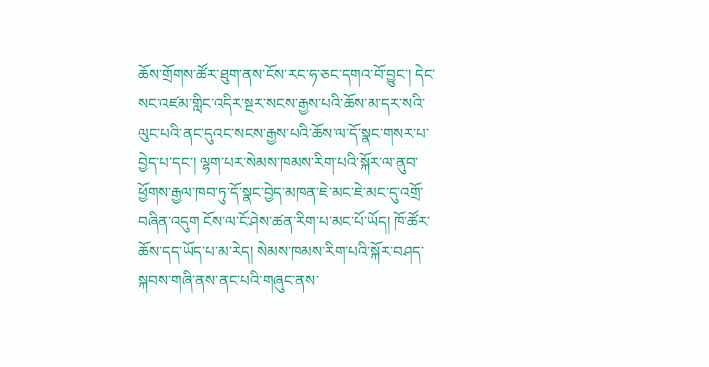ཆོས་གྲོགས་ཚོར་ཐུག་ནས་ངོས་རང་ཧ་ཅང་དགའ་བོ་བྱུང་། དེང་སང་འཛམ་གླིང་འདིར་སྔར་སངས་རྒྱས་པའི་ཆོས་མ་དར་སའི་ལུང་པའི་ནང་དུའང་སངས་རྒྱས་པའི་ཆོས་ལ་དོ་སྣང་གསར་པ་བྱེད་པ་དང་། ལྷག་པར་སེམས་ཁམས་རིག་པའི་སྐོར་ལ་ནུབ་ཕྱོགས་རྒྱལ་ཁབ་ཏུ་དོ་སྣང་བྱེད་མཁན་ཇེ་མང་ཇེ་མང་དུ་འགྲོ་བཞིན་འདུག ངོས་ལ་ངོ་ཤེས་ཚན་རིག་པ་མང་པོ་ཡོད། ཁོ་ཚོར་ཆོས་དད་ཡོད་པ་མ་རེད། སེམས་ཁམས་རིག་པའི་སྐོར་བཤད་སྐབས་གཞི་ནས་ནང་པའི་གཞུང་ནས་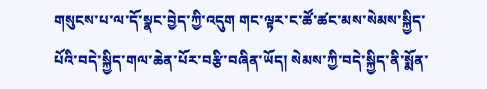གསུངས་པ་ལ་དོ་སྣང་བྱེད་ཀྱི་འདུག གང་ལྟར་ང་ཚོ་ཚང་མས་སེམས་སྐྱིད་པོའི་བདེ་སྐྱིད་གལ་ཆེན་པོར་བརྩི་བཞིན་ཡོད། སེམས་ཀྱི་བདེ་སྐྱིད་ནི་སྨོན་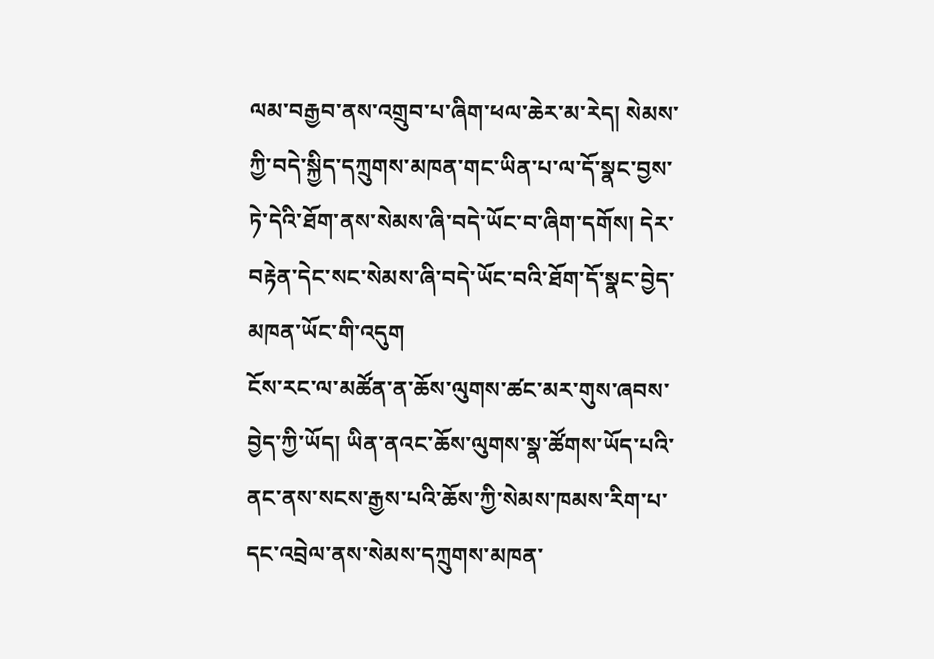ལམ་བརྒྱབ་ནས་འགྲུབ་པ་ཞིག་ཕལ་ཆེར་མ་རེད། སེམས་ཀྱི་བདེ་སྐྱིད་དཀྲུགས་མཁན་གང་ཡིན་པ་ལ་དོ་སྣང་བྱས་ཏེ་དེའི་ཐོག་ནས་སེམས་ཞི་བདེ་ཡོང་བ་ཞིག་དགོས། དེར་བརྟེན་དེང་སང་སེམས་ཞི་བདེ་ཡོང་བའི་ཐོག་དོ་སྣང་བྱེད་མཁན་ཡོང་གི་འདུག
ངོས་རང་ལ་མཚོན་ན་ཆོས་ལུགས་ཚང་མར་གུས་ཞབས་བྱེད་ཀྱི་ཡོད། ཡིན་ནའང་ཆོས་ལུགས་སྣ་ཚོགས་ཡོད་པའི་ནང་ནས་སངས་རྒྱས་པའི་ཆོས་ཀྱི་སེམས་ཁམས་རིག་པ་དང་འབྲེལ་ནས་སེམས་དཀྲུགས་མཁན་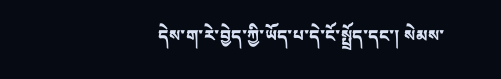དེས་ག་རེ་བྱེད་ཀྱི་ཡོད་པ་དེ་ངོ་སྤྲོད་དང་། སེམས་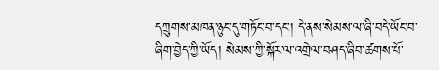དཀྲུགས་མཁན་ཉུང་དུ་གཏོང་བ་དང་། དེ་ནས་སེམས་ལ་ཞི་བདེ་ཡོང་བ་ཞིག་བྱེད་ཀྱི་ཡོད། སེམས་ཀྱི་སྐོར་ལ་འགྲེལ་བཤད་ཞིབ་ཚགས་པོ་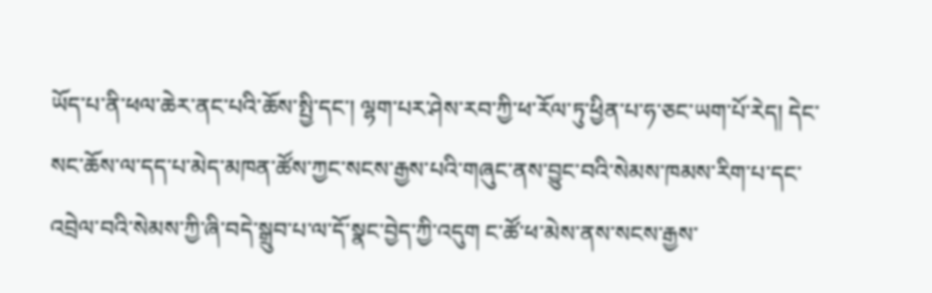ཡོད་པ་ནི་ཕལ་ཆེར་ནང་པའི་ཆོས་སྤྱི་དང་། ལྷག་པར་ཤེས་རབ་ཀྱི་ཕ་རོལ་ཏུ་ཕྱིན་པ་ཧ་ཅང་ཡག་པོ་རེད། དེང་སང་ཆོས་ལ་དད་པ་མེད་མཁན་ཚོས་ཀྱང་སངས་རྒྱས་པའི་གཞུང་ནས་བྱུང་བའི་སེམས་ཁམས་རིག་པ་དང་འབྲེལ་བའི་སེམས་ཀྱི་ཞི་བདེ་སྒྲུབ་པ་ལ་དོ་སྣང་བྱེད་ཀྱི་འདུག ང་ཚོ་ཕ་མེས་ནས་སངས་རྒྱས་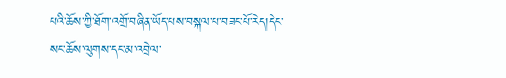པའི་ཆོས་ཀྱི་ཐོག་འགྲོ་བཞིན་ཡོད་པས་བསྐལ་པ་བཟང་པོ་རེད།དེང་སང་ཆོས་ལུགས་དང་མ་འབྲེལ་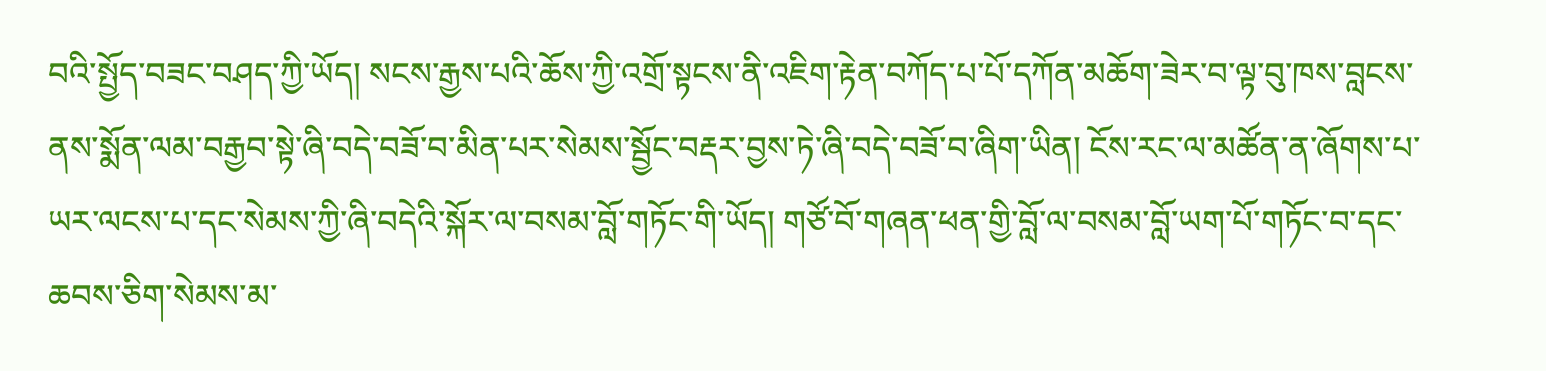བའི་སྤྱོད་བཟང་བཤད་ཀྱི་ཡོད། སངས་རྒྱས་པའི་ཆོས་ཀྱི་འགྲོ་སྟངས་ནི་འཇིག་རྟེན་བཀོད་པ་པོ་དཀོན་མཆོག་ཟེར་བ་ལྟ་བུ་ཁས་བླངས་ནས་སྨོན་ལམ་བརྒྱབ་སྟེ་ཞི་བདེ་བཟོ་བ་མིན་པར་སེམས་སྦྱོང་བརྡར་བྱས་ཏེ་ཞི་བདེ་བཟོ་བ་ཞིག་ཡིན། ངོས་རང་ལ་མཚོན་ན་ཞོགས་པ་ཡར་ལངས་པ་དང་སེམས་ཀྱི་ཞི་བདེའི་སྐོར་ལ་བསམ་བློ་གཏོང་གི་ཡོད། གཙོ་བོ་གཞན་ཕན་གྱི་བློ་ལ་བསམ་བློ་ཡག་པོ་གཏོང་བ་དང་ཆབས་ཅིག་སེམས་མ་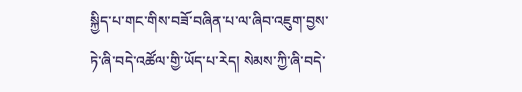སྐྱིད་པ་གང་གིས་བཟོ་བཞིན་པ་ལ་ཞིབ་འཇུག་བྱས་ཏེ་ཞི་བདེ་འཚོལ་གྱི་ཡོད་པ་རེད། སེམས་ཀྱི་ཞི་བདེ་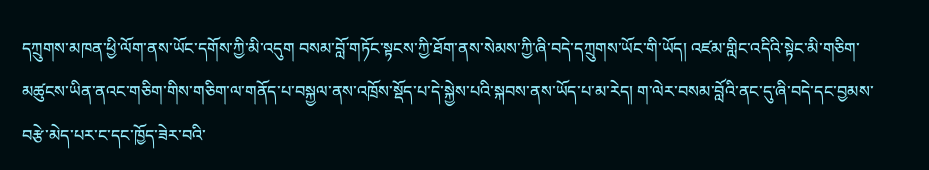དཀྲུགས་མཁན་ཕྱི་ལོག་ནས་ཡོང་དགོས་ཀྱི་མི་འདུག བསམ་བློ་གཏོང་སྟངས་ཀྱི་ཐོག་ནས་སེམས་ཀྱི་ཞི་བདེ་དཀྲུགས་ཡོང་གི་ཡོད། འཛམ་གླིང་འདིའི་སྟེང་མི་གཅིག་མཚུངས་ཡིན་ནའང་གཅིག་གིས་གཅིག་ལ་གནོད་པ་བསྐྱལ་ནས་འཁྲོས་སྡོད་པ་དེ་སྐྱེས་པའི་སྐབས་ནས་ཡོད་པ་མ་རེད། ག་ལེར་བསམ་བློའི་ནང་དུ་ཞི་བདེ་དང་བྱམས་བརྩེ་མེད་པར་ང་དང་ཁྱོད་ཟེར་བའི་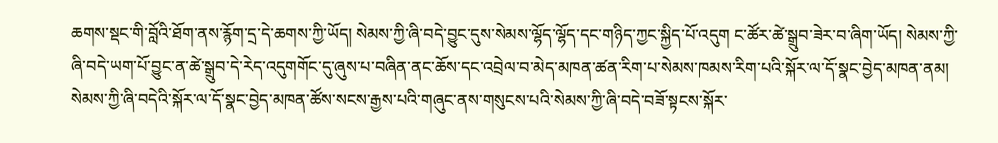ཆགས་སྡང་གི་བློའི་ཐོག་ནས་རྙོག་དྲ་དེ་ཆགས་ཀྱི་ཡོད། སེམས་ཀྱི་ཞི་བདེ་བྱུང་དུས་སེམས་ལྷོད་ལྷོད་དང་གཉིད་ཀྱང་སྐྱིད་པོ་འདུག ང་ཚོར་ཚེ་སྒྲུབ་ཟེར་བ་ཞིག་ཡོད། སེམས་ཀྱི་ཞི་བདེ་ཡག་པོ་བྱུང་ན་ཚེ་སྒྲུབ་དེ་རེད་འདུགགོང་དུ་ཞུས་པ་བཞིན་ནང་ཆོས་དང་འབྲེལ་བ་མེད་མཁན་ཚན་རིག་པ་སེམས་ཁམས་རིག་པའི་སྐོར་ལ་དོ་སྣང་བྱེད་མཁན་ནམ། སེམས་ཀྱི་ཞི་བདེའི་སྐོར་ལ་དོ་སྣང་བྱེད་མཁན་ཚོས་སངས་རྒྱས་པའི་གཞུང་ནས་གསུངས་པའི་སེམས་ཀྱི་ཞི་བདེ་བཟོ་སྟངས་སྐོར་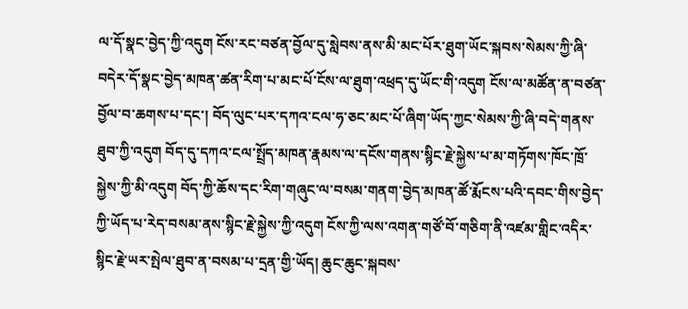ལ་དོ་སྣང་བྱེད་ཀྱི་འདུག ངོས་རང་བཙན་བྱོལ་དུ་སླེབས་ནས་མི་མང་པོར་ཐུག་ཡོང་སྐབས་སེམས་ཀྱི་ཞི་བདེར་དོ་སྣང་བྱེད་མཁན་ཚན་རིག་པ་མང་པོ་ངོས་ལ་ཐུག་འཕྲད་དུ་ཡོང་གི་འདུག ངོས་ལ་མཚོན་ན་བཙན་བྱོལ་བ་ཆགས་པ་དང་། བོད་ལུང་པར་དཀའ་ངལ་ཧ་ཅང་མང་པོ་ཞིག་ཡོད་ཀྱང་སེམས་ཀྱི་ཞི་བདེ་གནས་ཐུབ་ཀྱི་འདུག བོད་དུ་དཀའ་ངལ་སྤྲོད་མཁན་རྣམས་ལ་དངོས་གནས་སྙིང་རྗེ་སྐྱེས་པ་མ་གཏོགས་ཁོང་ཁྲོ་སྐྱེས་ཀྱི་མི་འདུག བོད་ཀྱི་ཆོས་དང་རིག་གཞུང་ལ་བསམ་གནག་བྱེད་མཁན་ཚོ་རྨོངས་པའི་དབང་གིས་བྱེད་ཀྱི་ཡོད་པ་རེད་བསམ་ནས་སྙིང་རྗེ་སྐྱེས་ཀྱི་འདུག ངོས་ཀྱི་ལས་འགན་གཙོ་བོ་གཅིག་ནི་འཛམ་གླིང་འདིར་སྙིང་རྗེ་ཡར་སྤེལ་ཐུབ་ན་བསམ་པ་དྲན་གྱི་ཡོད། ཆུང་ཆུང་སྐབས་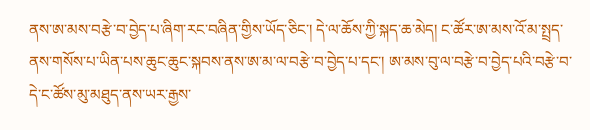ནས་ཨ་མས་བརྩེ་བ་བྱེད་པ་ཞིག་རང་བཞིན་གྱིས་ཡོད་ཅིང་། དེ་ལ་ཆོས་ཀྱི་སྐད་ཆ་མེད། ང་ཚོར་ཨ་མས་འོ་མ་སྤྲད་ནས་གསོས་པ་ཡིན་པས་ཆུང་ཆུང་སྐབས་ནས་ཨ་མ་ལ་བརྩེ་བ་བྱེད་པ་དང་། ཨ་མས་བུ་ལ་བརྩེ་བ་བྱེད་པའི་བརྩེ་བ་དེ་ང་ཚོས་མུ་མཐུད་ནས་ཡར་རྒྱས་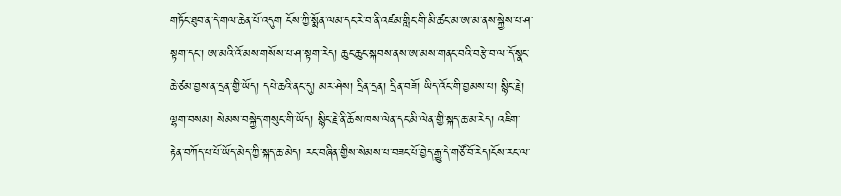གཏོང་ཐུབ་ན་དེ་གལ་ཆེན་པོ་འདུག ངོས་ཀྱི་སྨོན་ལམ་དང་རེ་བ་ནི་འཛམ་གླིང་གི་མི་ཚང་མ་ཨ་མ་ནས་སྐྱེས་པ་ཤ་སྟག་དང་། ཨ་མའི་འོ་མས་གསོས་པ་ཤ་སྟག་རེད། ཆུང་ཆུང་སྐབས་ནས་ཨ་མས་གནང་བའི་བརྩེ་བ་ལ་དོ་སྣང་ཆེ་ཙམ་བྱས་ན་དྲན་གྱི་ཡོད། དཔེ་ཆའི་ནང་དུ། མར་ཤེས། དྲིན་དྲན། དྲིན་བཟོ། ཡིད་འོང་གི་བྱམས་པ། སྙིང་རྗེ། ལྷག་བསམ། སེམས་བསྐྱེད་གསུང་གི་ཡོད། སྙིང་རྗེ་ནི་ཆོས་ཁས་ལེན་དང་མི་ལེན་གྱི་སྐད་ཆ་མ་རེད། འཇིག་རྟེན་བཀོད་པ་པོ་ཡོད་མེད་ཀྱི་སྐད་ཆ་མེད། རང་བཞིན་གྱིས་སེམས་པ་བཟང་པོ་བྱེད་རྒྱུ་དེ་གཙོ་བོ་རེད།ངོས་རང་ལ་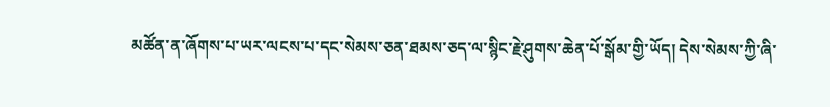མཚོན་ན་ཞོགས་པ་ཡར་ལངས་པ་དང་སེམས་ཅན་ཐམས་ཅད་ལ་སྙིང་རྗེ་ཤུགས་ཆེན་པོ་སྒོམ་གྱི་ཡོད། དེས་སེམས་ཀྱི་ཞི་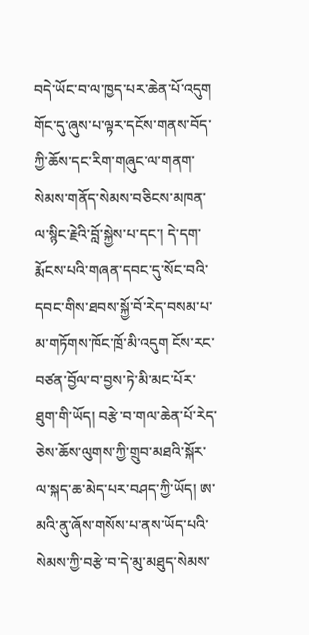བདེ་ཡོང་བ་ལ་ཁྱད་པར་ཆེན་པོ་འདུག གོང་དུ་ཞུས་པ་ལྟར་དངོས་གནས་བོད་ཀྱི་ཆོས་དང་རིག་གཞུང་ལ་གནག་སེམས་གནོད་སེམས་བཅིངས་མཁན་ལ་སྙིང་རྗེའི་བློ་སྐྱེས་པ་དང་། དེ་དག་རྨོངས་པའི་གཞན་དབང་དུ་སོང་བའི་དབང་གིས་ཐབས་སྐྱོ་བོ་རེད་བསམ་པ་མ་གཏོགས་ཁོང་ཁྲོ་མི་འདུག ངོས་རང་བཙན་བྱོལ་བ་བྱས་ཏེ་མི་མང་པོར་ཐུག་གི་ཡོད། བརྩེ་བ་གལ་ཆེན་པོ་རེད་ཅེས་ཆོས་ལུགས་ཀྱི་གྲུབ་མཐའི་སྐོར་ལ་སྐད་ཆ་མེད་པར་བཤད་ཀྱི་ཡོད། ཨ་མའི་ནུ་ཞོས་གསོས་པ་ནས་ཡོད་པའི་སེམས་ཀྱི་བརྩེ་བ་དེ་མུ་མཐུད་སེམས་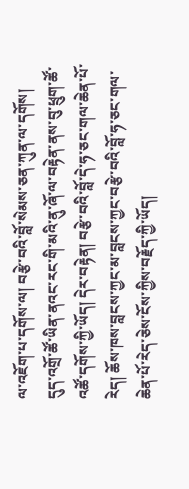ལ་འཇོག་པ་དགོས་ལ། བརྩེ་བའི་བློ་སེམས་ཅན་ཀུན་ལ་དགོས། དུད་འགྲོ་ཚོ་ཡིན་ནའང་རང་གི་མའི་ནུ་ཞོ་ལ་བརྟེན་ནས་བུ་ཕྲུག་ཚོ་འཚོ་དགོས་ཀྱི་ཡོད། དེར་བརྟེན། བརྩེ་བའི་བློ་དེ་ཧ་ཅང་གལ་ཆེན་པོ་རེད། ཆོས་ཁས་བླངས་ཀྱང་མ་བླངས་ཀྱང་བརྩེ་བའི་བློ་ཧ་ཅང་གལ་ཆེན་པོ་རེད་ཅེས་ངོས་ཀྱིས་བརྗོད་ཀྱི་ཡོད།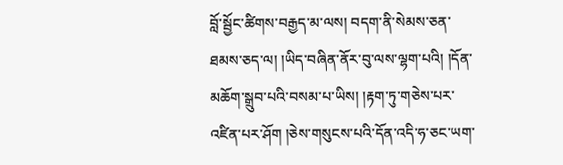བློ་སྦྱོང་ཚིགས་བརྒྱད་མ་ལས། བདག་ནི་སེམས་ཅན་ཐམས་ཅད་ལ། །ཡིད་བཞིན་ནོར་བུ་ལས་ལྷག་པའི། །དོན་མཆོག་སྒྲུབ་པའི་བསམ་པ་ཡིས། །རྟག་ཏུ་གཅེས་པར་འཛིན་པར་ཤོག །ཅེས་གསུངས་པའི་དོན་འདི་ཧ་ཅང་ཡག་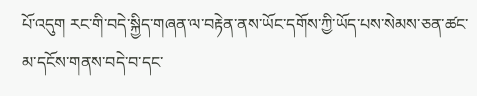པོ་འདུག རང་གི་བདེ་སྐྱིད་གཞན་ལ་བརྟེན་ནས་ཡོང་དགོས་ཀྱི་ཡོད་པས་སེམས་ཅན་ཚང་མ་དངོས་གནས་བདེ་བ་དང་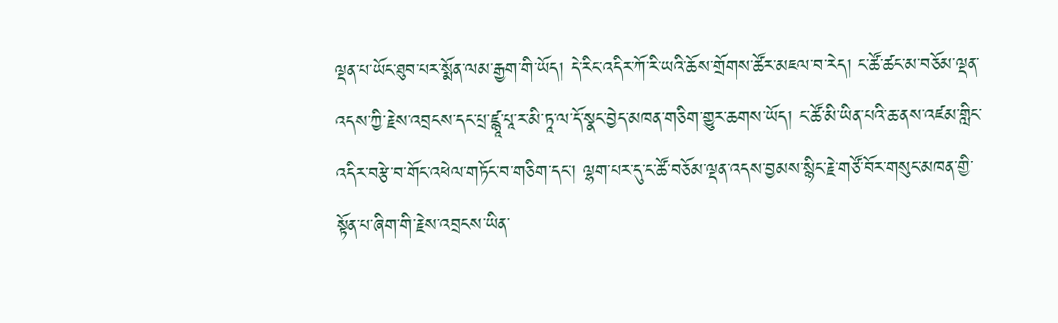ལྡན་པ་ཡོང་ཐུབ་པར་སྨོན་ལམ་རྒྱག་གི་ཡོད། དེ་རིང་འདིར་ཀོ་རི་ཡའི་ཆོས་གྲོགས་ཚོར་མཇལ་བ་རེད། ང་ཚོ་ཚང་མ་བཅོམ་ལྡན་འདས་ཀྱི་རྗེས་འབྲངས་དང་པྲ་ཛྙཱ་པཱ་ར་མི་ཏཱ་ལ་དོ་སྣང་བྱེད་མཁན་གཅིག་གྱུར་ཆགས་ཡོད། ང་ཚོ་མི་ཡིན་པའི་ཆ་ནས་འཛམ་གླིང་འདིར་བརྩེ་བ་གོང་འཕེལ་གཏོང་བ་གཅིག་དང་། ལྷག་པར་དུ་ང་ཚོ་བཅོམ་ལྡན་འདས་བྱམས་སྙིང་རྗེ་གཙོ་བོར་གསུང་མཁན་གྱི་སྟོན་པ་ཞིག་གི་རྗེས་འབྲངས་ཡིན་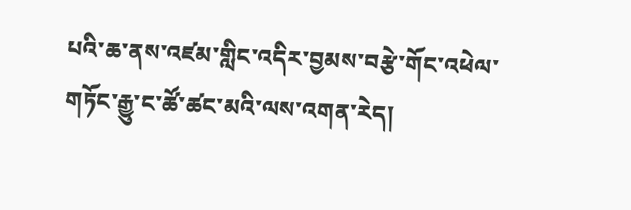པའི་ཆ་ནས་འཛམ་གླིང་འདིར་བྱམས་བརྩེ་གོང་འཕེལ་གཏོང་རྒྱུ་ང་ཚོ་ཚང་མའི་ལས་འགན་རེད།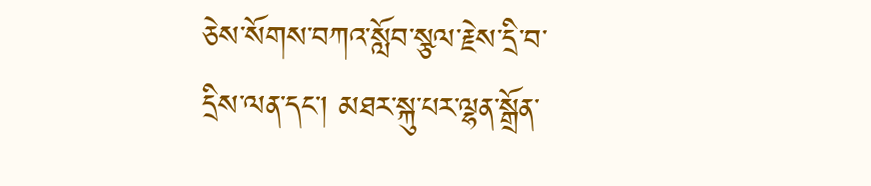ཅེས་སོགས་བཀའ་སློབ་སྩལ་རྗེས་དྲི་བ་དྲིས་ལན་དང་། མཐར་སྐུ་པར་ལྷན་སྒྲོན་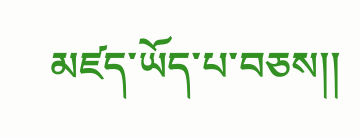མཛད་ཡོད་པ་བཅས།།